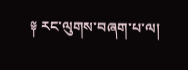༈ རང་ལུགས་བཞག་པ་ལ།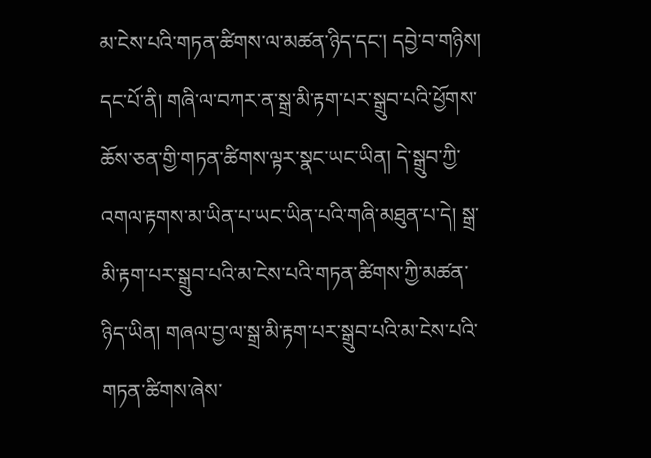མ་ངེས་པའི་གཏན་ཚིགས་ལ་མཚན་ཉིད་དང་། དབྱེ་བ་གཉིས། དང་པོ་ནི། གཞི་ལ་བཀར་ན་སྒྲ་མི་རྟག་པར་སྒྲུབ་པའི་ཕྱོགས་ཆོས་ཅན་གྱི་གཏན་ཚིགས་ལྟར་སྣང་ཡང་ཡིན། དེ་སྒྲུབ་ཀྱི་འགལ་རྟགས་མ་ཡིན་པ་ཡང་ཡིན་པའི་གཞི་མཐུན་པ་དེ། སྒྲ་མི་རྟག་པར་སྒྲུབ་པའི་མ་ངེས་པའི་གཏན་ཚིགས་ཀྱི་མཚན་ཉིད་ཡིན། གཞལ་བྱ་ལ་སྒྲ་མི་རྟག་པར་སྒྲུབ་པའི་མ་ངེས་པའི་གཏན་ཚིགས་ཞེས་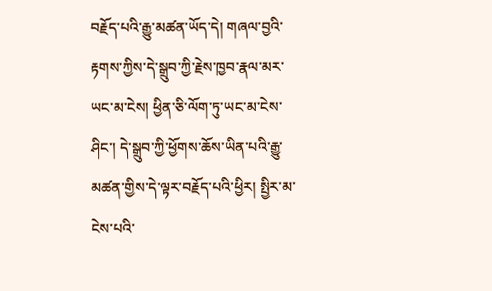བརྗོད་པའི་རྒྱུ་མཚན་ཡོད་དེ། གཞལ་བྱའི་རྟགས་ཀྱིས་དེ་སྒྲུབ་ཀྱི་རྗེས་ཁྱབ་རྣལ་མར་ཡང་མ་ངེས། ཕྱིན་ཅི་ལོག་ཏུ་ཡང་མ་ངེས་ཤིང་། དེ་སྒྲུབ་ཀྱི་ཕྱོགས་ཆོས་ཡིན་པའི་རྒྱུ་མཚན་གྱིས་དེ་ལྟར་བརྗོད་པའི་ཕྱིར། སྤྱིར་མ་ངེས་པའི་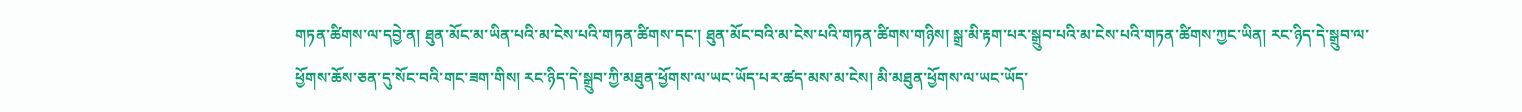གཏན་ཚིགས་ལ་དབྱེ་ན། ཐུན་མོང་མ་ཡིན་པའི་མ་ངེས་པའི་གཏན་ཚིགས་དང་། ཐུན་མོང་བའི་མ་ངེས་པའི་གཏན་ཚིགས་གཉིས། སྒྲ་མི་རྟག་པར་སྒྲུབ་པའི་མ་ངེས་པའི་གཏན་ཚིགས་ཀྱང་ཡིན། རང་ཉིད་དེ་སྒྲུབ་ལ་ཕྱོགས་ཆོས་ཅན་དུ་སོང་བའི་གང་ཟག་གིས། རང་ཉིད་དེ་སྒྲུབ་ཀྱི་མཐུན་ཕྱོགས་ལ་ཡང་ཡོད་པར་ཚད་མས་མ་ངེས། མི་མཐུན་ཕྱོགས་ལ་ཡང་ཡོད་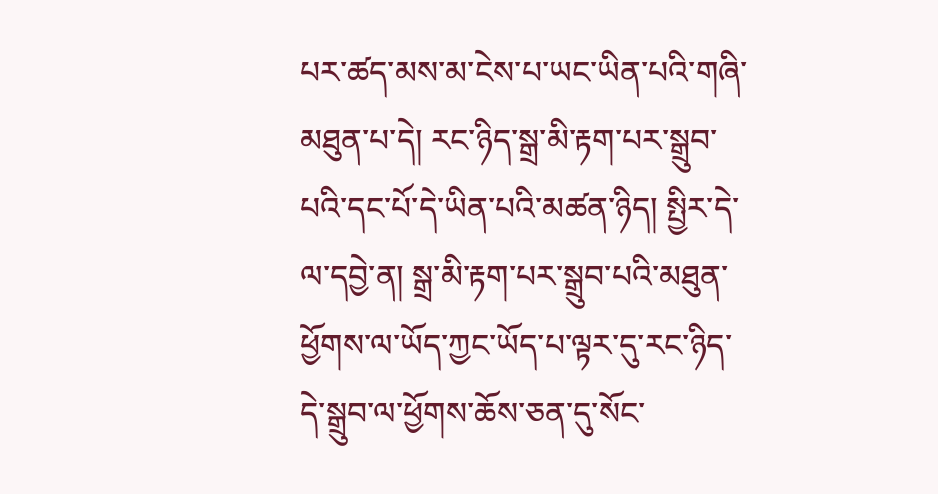པར་ཚད་མས་མ་ངེས་པ་ཡང་ཡིན་པའི་གཞི་མཐུན་པ་དེ། རང་ཉིད་སྒྲ་མི་རྟག་པར་སྒྲུབ་པའི་དང་པོ་དེ་ཡིན་པའི་མཚན་ཉིད། སྤྱིར་དེ་ལ་དབྱེ་ན། སྒྲ་མི་རྟག་པར་སྒྲུབ་པའི་མཐུན་ཕྱོགས་ལ་ཡོད་ཀྱང་ཡོད་པ་ལྟར་དུ་རང་ཉིད་དེ་སྒྲུབ་ལ་ཕྱོགས་ཆོས་ཅན་དུ་སོང་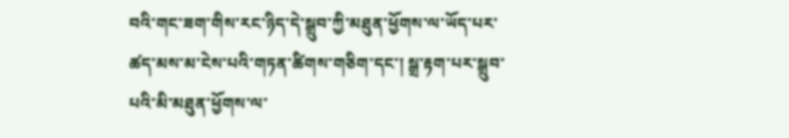བའི་གང་ཟག་གིས་རང་ཉིད་དེ་སྒྲུབ་ཀྱི་མཐུན་ཕྱོགས་ལ་ཡོད་པར་ཚད་མས་མ་ངེས་པའི་གཏན་ཚིགས་གཅིག་དང་། སྒྲ་རྟག་པར་སྒྲུབ་པའི་མི་མཐུན་ཕྱོགས་ལ་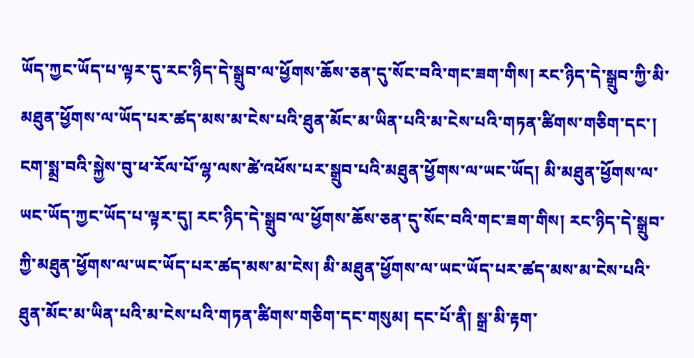ཡོད་ཀྱང་ཡོད་པ་ལྟར་དུ་རང་ཉིད་དེ་སྒྲུབ་ལ་ཕྱོགས་ཆོས་ཅན་དུ་སོང་བའི་གང་ཟག་གིས། རང་ཉིད་དེ་སྒྲུབ་ཀྱི་མི་མཐུན་ཕྱོགས་ལ་ཡོད་པར་ཚད་མས་མ་ངེས་པའི་ཐུན་མོང་མ་ཡིན་པའི་མ་ངེས་པའི་གཏན་ཚིགས་གཅིག་དང་། ངག་སྨྲ་བའི་སྐྱེས་བུ་ཕ་རོལ་པོ་ལྷ་ལས་ཚེ་འཕོས་པར་སྒྲུབ་པའི་མཐུན་ཕྱོགས་ལ་ཡང་ཡོད། མི་མཐུན་ཕྱོགས་ལ་ཡང་ཡོད་ཀྱང་ཡོད་པ་ལྟར་དུ། རང་ཉིད་དེ་སྒྲུབ་ལ་ཕྱོགས་ཆོས་ཅན་དུ་སོང་བའི་གང་ཟག་གིས། རང་ཉིད་དེ་སྒྲུབ་ཀྱི་མཐུན་ཕྱོགས་ལ་ཡང་ཡོད་པར་ཚད་མས་མ་ངེས། མི་མཐུན་ཕྱོགས་ལ་ཡང་ཡོད་པར་ཚད་མས་མ་ངེས་པའི་ཐུན་མོང་མ་ཡིན་པའི་མ་ངེས་པའི་གཏན་ཚིགས་གཅིག་དང་གསུམ། དང་པོ་ནི། སྒྲ་མི་རྟག་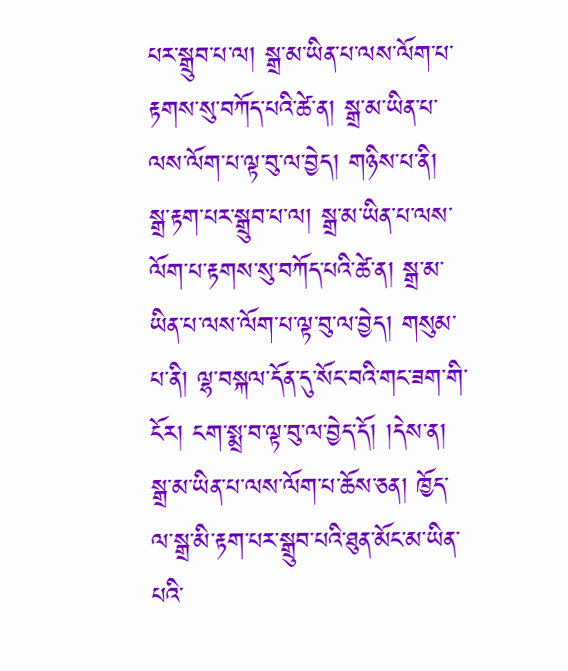པར་སྒྲུབ་པ་ལ། སྒྲ་མ་ཡིན་པ་ལས་ལོག་པ་རྟགས་སུ་བཀོད་པའི་ཚེ་ན། སྒྲ་མ་ཡིན་པ་ལས་ལོག་པ་ལྟ་བུ་ལ་བྱེད། གཉིས་པ་ནི། སྒྲ་རྟག་པར་སྒྲུབ་པ་ལ། སྒྲ་མ་ཡིན་པ་ལས་ལོག་པ་རྟགས་སུ་བཀོད་པའི་ཚེ་ན། སྒྲ་མ་ཡིན་པ་ལས་ལོག་པ་ལྟ་བུ་ལ་བྱེད། གསུམ་པ་ནི། ལྷ་བསྐལ་དོན་དུ་སོང་བའི་གང་ཟག་གི་ངོར། ངག་སྨྲ་བ་ལྟ་བུ་ལ་བྱེད་དོ། །དེས་ན། སྒྲ་མ་ཡིན་པ་ལས་ལོག་པ་ཆོས་ཅན། ཁྱོད་ལ་སྒྲ་མི་རྟག་པར་སྒྲུབ་པའི་ཐུན་མོང་མ་ཡིན་པའི་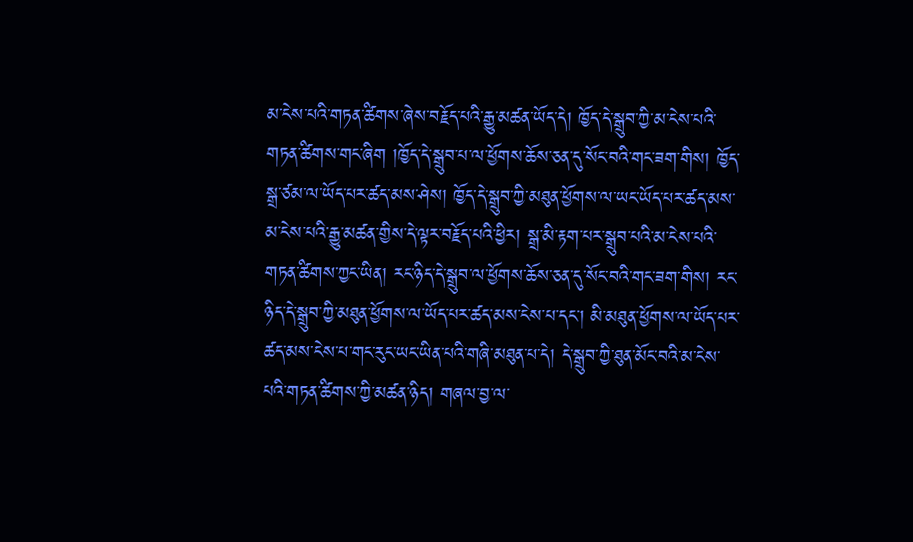མ་ངེས་པའི་གཏན་ཚིགས་ཞེས་བརྗོད་པའི་རྒྱུ་མཚན་ཡོད་དེ། ཁྱོད་དེ་སྒྲུབ་ཀྱི་མ་ངེས་པའི་གཏན་ཚིགས་གང་ཞིག །ཁྱོད་དེ་སྒྲུབ་པ་ལ་ཕྱོགས་ཆོས་ཅན་དུ་སོང་བའི་གང་ཟག་གིས། ཁྱོད་སྒྲ་ཙམ་ལ་ཡོད་པར་ཚད་མས་ཤེས། ཁྱོད་དེ་སྒྲུབ་ཀྱི་མཐུན་ཕྱོགས་ལ་ཡང་ཡོད་པར་ཚད་མས་མ་ངེས་པའི་རྒྱུ་མཚན་གྱིས་དེ་ལྟར་བརྗོད་པའི་ཕྱིར། སྒྲ་མི་རྟག་པར་སྒྲུབ་པའི་མ་ངེས་པའི་གཏན་ཚིགས་ཀྱང་ཡིན། རང་ཉིད་དེ་སྒྲུབ་ལ་ཕྱོགས་ཆོས་ཅན་དུ་སོང་བའི་གང་ཟག་གིས། རང་ཉིད་དེ་སྒྲུབ་ཀྱི་མཐུན་ཕྱོགས་ལ་ཡོད་པར་ཚད་མས་ངེས་པ་དང་། མི་མཐུན་ཕྱོགས་ལ་ཡོད་པར་ཚད་མས་ངེས་པ་གང་རུང་ཡང་ཡིན་པའི་གཞི་མཐུན་པ་དེ། དེ་སྒྲུབ་ཀྱི་ཐུན་མོང་བའི་མ་ངེས་པའི་གཏན་ཚིགས་ཀྱི་མཚན་ཉིད། གཞལ་བྱ་ལ་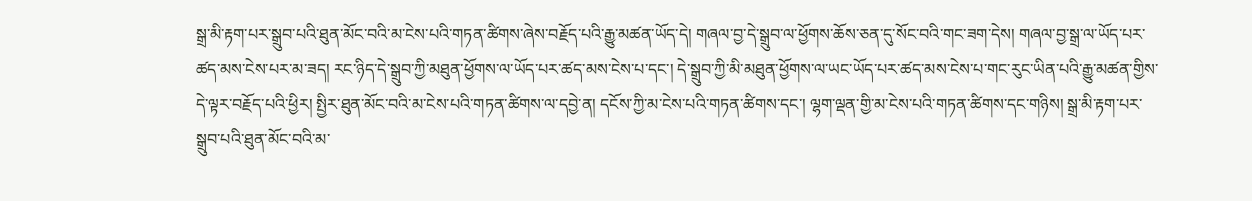སྒྲ་མི་རྟག་པར་སྒྲུབ་པའི་ཐུན་མོང་བའི་མ་ངེས་པའི་གཏན་ཚིགས་ཞེས་བརྗོད་པའི་རྒྱུ་མཚན་ཡོད་དེ། གཞལ་བྱ་དེ་སྒྲུབ་ལ་ཕྱོགས་ཆོས་ཅན་དུ་སོང་བའི་གང་ཟག་དེས། གཞལ་བྱ་སྒྲ་ལ་ཡོད་པར་ཚད་མས་ངེས་པར་མ་ཟད། རང་ཉིད་དེ་སྒྲུབ་ཀྱི་མཐུན་ཕྱོགས་ལ་ཡོད་པར་ཚད་མས་ངེས་པ་དང་། དེ་སྒྲུབ་ཀྱི་མི་མཐུན་ཕྱོགས་ལ་ཡང་ཡོད་པར་ཚད་མས་ངེས་པ་གང་རུང་ཡིན་པའི་རྒྱུ་མཚན་གྱིས་དེ་ལྟར་བརྗོད་པའི་ཕྱིར། སྤྱིར་ཐུན་མོང་བའི་མ་ངེས་པའི་གཏན་ཚིགས་ལ་དབྱེ་ན། དངོས་ཀྱི་མ་ངེས་པའི་གཏན་ཚིགས་དང་། ལྷག་ལྡན་གྱི་མ་ངེས་པའི་གཏན་ཚིགས་དང་གཉིས། སྒྲ་མི་རྟག་པར་སྒྲུབ་པའི་ཐུན་མོང་བའི་མ་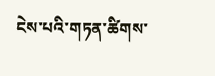ངེས་པའི་གཏན་ཚིགས་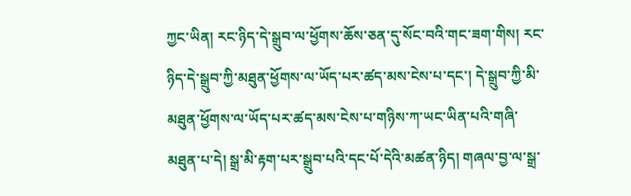ཀྱང་ཡིན། རང་ཉིད་དེ་སྒྲུབ་ལ་ཕྱོགས་ཆོས་ཅན་དུ་སོང་བའི་གང་ཟག་གིས། རང་ཉིད་དེ་སྒྲུབ་ཀྱི་མཐུན་ཕྱོགས་ལ་ཡོད་པར་ཚད་མས་ངེས་པ་དང་། དེ་སྒྲུབ་ཀྱི་མི་མཐུན་ཕྱོགས་ལ་ཡོད་པར་ཚད་མས་ངེས་པ་གཉིས་ཀ་ཡང་ཡིན་པའི་གཞི་མཐུན་པ་དེ། སྒྲ་མི་རྟག་པར་སྒྲུབ་པའི་དང་པོ་དེའི་མཚན་ཉིད། གཞལ་བྱ་ལ་སྒྲ་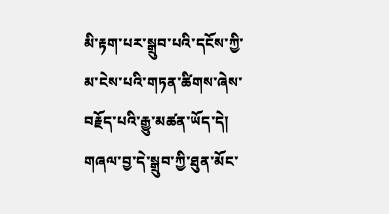མི་རྟག་པར་སྒྲུབ་པའི་དངོས་ཀྱི་མ་ངེས་པའི་གཏན་ཚིགས་ཞེས་བརྗོད་པའི་རྒྱུ་མཚན་ཡོད་དེ། གཞལ་བྱ་དེ་སྒྲུབ་ཀྱི་ཐུན་མོང་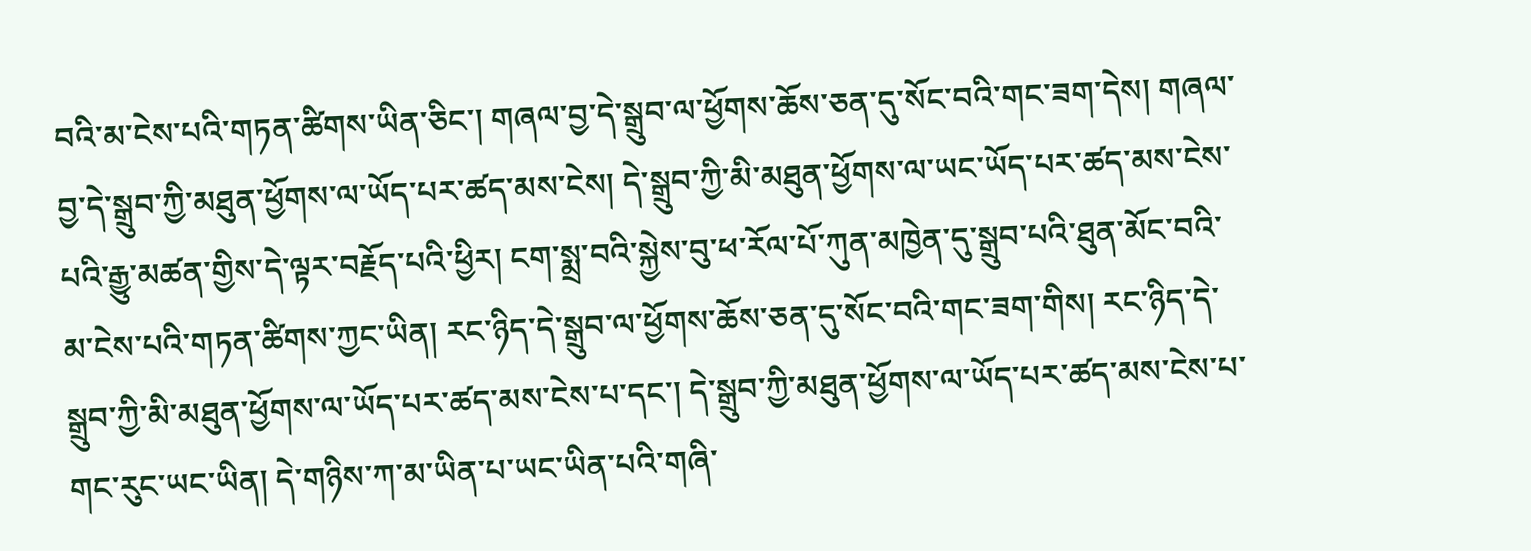བའི་མ་ངེས་པའི་གཏན་ཚིགས་ཡིན་ཅིང་། གཞལ་བྱ་དེ་སྒྲུབ་ལ་ཕྱོགས་ཆོས་ཅན་དུ་སོང་བའི་གང་ཟག་དེས། གཞལ་བྱ་དེ་སྒྲུབ་ཀྱི་མཐུན་ཕྱོགས་ལ་ཡོད་པར་ཚད་མས་ངེས། དེ་སྒྲུབ་ཀྱི་མི་མཐུན་ཕྱོགས་ལ་ཡང་ཡོད་པར་ཚད་མས་ངེས་པའི་རྒྱུ་མཚན་གྱིས་དེ་ལྟར་བརྗོད་པའི་ཕྱིར། ངག་སྨྲ་བའི་སྐྱེས་བུ་ཕ་རོལ་པོ་ཀུན་མཁྱེན་དུ་སྒྲུབ་པའི་ཐུན་མོང་བའི་མ་ངེས་པའི་གཏན་ཚིགས་ཀྱང་ཡིན། རང་ཉིད་དེ་སྒྲུབ་ལ་ཕྱོགས་ཆོས་ཅན་དུ་སོང་བའི་གང་ཟག་གིས། རང་ཉིད་དེ་སྒྲུབ་ཀྱི་མི་མཐུན་ཕྱོགས་ལ་ཡོད་པར་ཚད་མས་ངེས་པ་དང་། དེ་སྒྲུབ་ཀྱི་མཐུན་ཕྱོགས་ལ་ཡོད་པར་ཚད་མས་ངེས་པ་གང་རུང་ཡང་ཡིན། དེ་གཉིས་ཀ་མ་ཡིན་པ་ཡང་ཡིན་པའི་གཞི་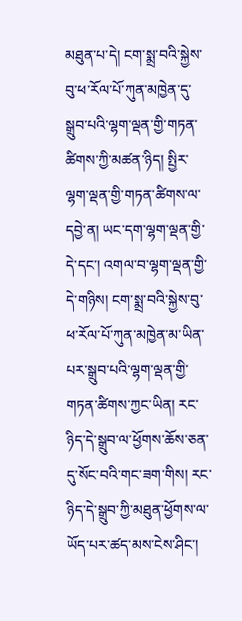མཐུན་པ་དེ། ངག་སྨྲ་བའི་སྐྱེས་བུ་ཕ་རོལ་པོ་ཀུན་མཁྱེན་དུ་སྒྲུབ་པའི་ལྷག་ལྡན་གྱི་གཏན་ཚིགས་ཀྱི་མཚན་ཉིད། སྤྱིར་ལྷག་ལྡན་གྱི་གཏན་ཚིགས་ལ་དབྱེ་ན། ཡང་དག་ལྷག་ལྡན་གྱི་དེ་དང་། འགལ་བ་ལྷག་ལྡན་གྱི་དེ་གཉིས། ངག་སྨྲ་བའི་སྐྱེས་བུ་ཕ་རོལ་པོ་ཀུན་མཁྱེན་མ་ཡིན་པར་སྒྲུབ་པའི་ལྷག་ལྡན་གྱི་གཏན་ཚིགས་ཀྱང་ཡིན། རང་ཉིད་དེ་སྒྲུབ་ལ་ཕྱོགས་ཆོས་ཅན་དུ་སོང་བའི་གང་ཟག་གིས། རང་ཉིད་དེ་སྒྲུབ་ཀྱི་མཐུན་ཕྱོགས་ལ་ཡོད་པར་ཚད་མས་ངེས་ཤིང་།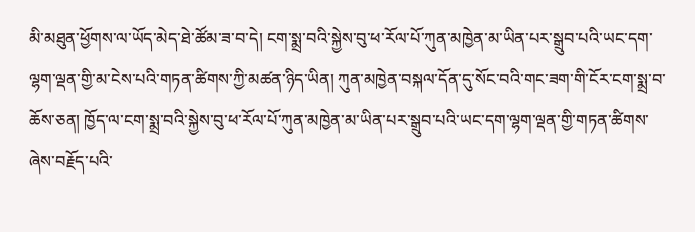མི་མཐུན་ཕྱོགས་ལ་ཡོད་མེད་ཐེ་ཚོམ་ཟ་བ་དེ། ངག་སྨྲ་བའི་སྐྱེས་བུ་ཕ་རོལ་པོ་ཀུན་མཁྱེན་མ་ཡིན་པར་སྒྲུབ་པའི་ཡང་དག་ལྷག་ལྡན་གྱི་མ་ངེས་པའི་གཏན་ཚིགས་ཀྱི་མཚན་ཉིད་ཡིན། ཀུན་མཁྱེན་བསྐལ་དོན་དུ་སོང་བའི་གང་ཟག་གི་ངོར་ངག་སྨྲ་བ་ཆོས་ཅན། ཁྱོད་ལ་ངག་སྨྲ་བའི་སྐྱེས་བུ་ཕ་རོལ་པོ་ཀུན་མཁྱེན་མ་ཡིན་པར་སྒྲུབ་པའི་ཡང་དག་ལྷག་ལྡན་གྱི་གཏན་ཚིགས་ཞེས་བརྗོད་པའི་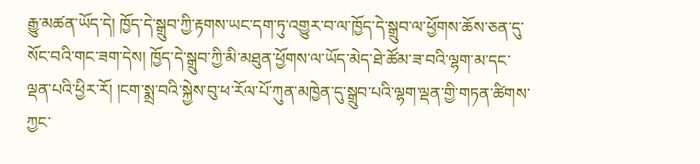རྒྱུ་མཚན་ཡོད་དེ། ཁྱོད་དེ་སྒྲུབ་ཀྱི་རྟགས་ཡང་དག་ཏུ་འགྱུར་བ་ལ་ཁྱོད་དེ་སྒྲུབ་ལ་ཕྱོགས་ཆོས་ཅན་དུ་སོང་བའི་གང་ཟག་དེས། ཁྱོད་དེ་སྒྲུབ་ཀྱི་མི་མཐུན་ཕྱོགས་ལ་ཡོད་མེད་ཐེ་ཚོམ་ཟ་བའི་ལྷག་མ་དང་ལྡན་པའི་ཕྱིར་རོ། །ངག་སྨྲ་བའི་སྐྱེས་བུ་ཕ་རོལ་པོ་ཀུན་མཁྱེན་དུ་སྒྲུབ་པའི་ལྷག་ལྡན་གྱི་གཏན་ཚིགས་ཀྱང་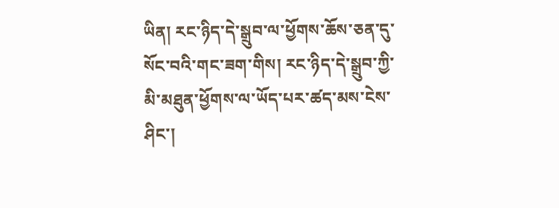ཡིན། རང་ཉིད་དེ་སྒྲུབ་ལ་ཕྱོགས་ཆོས་ཅན་དུ་སོང་བའི་གང་ཟག་གིས། རང་ཉིད་དེ་སྒྲུབ་ཀྱི་མི་མཐུན་ཕྱོགས་ལ་ཡོད་པར་ཚད་མས་ངེས་ཤིང་།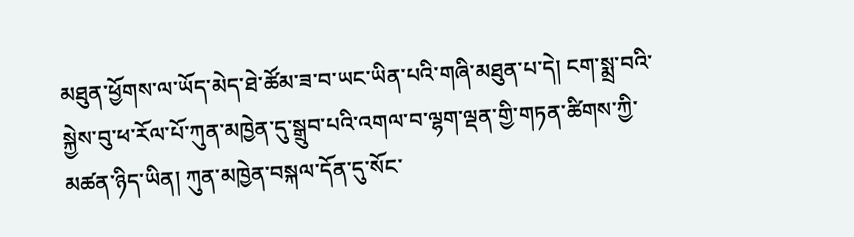མཐུན་ཕྱོགས་ལ་ཡོད་མེད་ཐེ་ཚོམ་ཟ་བ་ཡང་ཡིན་པའི་གཞི་མཐུན་པ་དེ། ངག་སྨྲ་བའི་སྐྱེས་བུ་ཕ་རོལ་པོ་ཀུན་མཁྱེན་དུ་སྒྲུབ་པའི་འགལ་བ་ལྷག་ལྡན་གྱི་གཏན་ཚིགས་ཀྱི་མཚན་ཉིད་ཡིན། ཀུན་མཁྱེན་བསྐལ་དོན་དུ་སོང་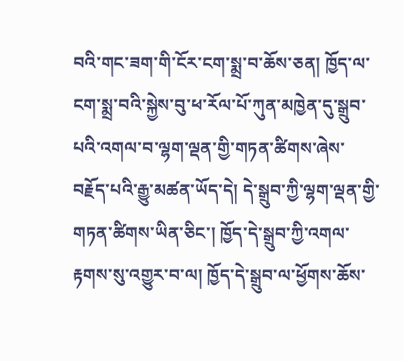བའི་གང་ཟག་གི་ངོར་ངག་སྨྲ་བ་ཆོས་ཅན། ཁྱོད་ལ་ངག་སྨྲ་བའི་སྐྱེས་བུ་ཕ་རོལ་པོ་ཀུན་མཁྱེན་དུ་སྒྲུབ་པའི་འགལ་བ་ལྷག་ལྡན་གྱི་གཏན་ཚིགས་ཞེས་བརྗོད་པའི་རྒྱུ་མཚན་ཡོད་དེ། དེ་སྒྲུབ་ཀྱི་ལྷག་ལྡན་གྱི་གཏན་ཚིགས་ཡིན་ཅིང་། ཁྱོད་དེ་སྒྲུབ་ཀྱི་འགལ་རྟགས་སུ་འགྱུར་བ་ལ། ཁྱོད་དེ་སྒྲུབ་ལ་ཕྱོགས་ཆོས་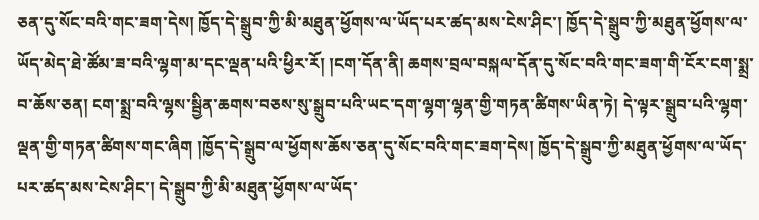ཅན་དུ་སོང་བའི་གང་ཟག་དེས། ཁྱོད་དེ་སྒྲུབ་ཀྱི་མི་མཐུན་ཕྱོགས་ལ་ཡོད་པར་ཚད་མས་ངེས་ཤིང་། ཁྱོད་དེ་སྒྲུབ་ཀྱི་མཐུན་ཕྱོགས་ལ་ཡོད་མེད་ཐེ་ཚོམ་ཟ་བའི་ལྷག་མ་དང་ལྡན་པའི་ཕྱིར་རོ། །ངག་དོན་ནི། ཆགས་བྲལ་བསྐལ་དོན་དུ་སོང་བའི་གང་ཟག་གི་ངོར་ངག་སྨྲ་བ་ཆོས་ཅན། ངག་སྨྲ་བའི་ལྷས་སྦྱིན་ཆགས་བཅས་སུ་སྒྲུབ་པའི་ཡང་དག་ལྷག་ལྷན་གྱི་གཏན་ཚིགས་ཡིན་ཏེ། དེ་ལྟར་སྒྲུབ་པའི་ལྷག་ལྡན་གྱི་གཏན་ཚིགས་གང་ཞིག །ཁྱོད་དེ་སྒྲུབ་ལ་ཕྱོགས་ཆོས་ཅན་དུ་སོང་བའི་གང་ཟག་དེས། ཁྱོད་དེ་སྒྲུབ་ཀྱི་མཐུན་ཕྱོགས་ལ་ཡོད་པར་ཚད་མས་ངེས་ཤིང་། དེ་སྒྲུབ་ཀྱི་མི་མཐུན་ཕྱོགས་ལ་ཡོད་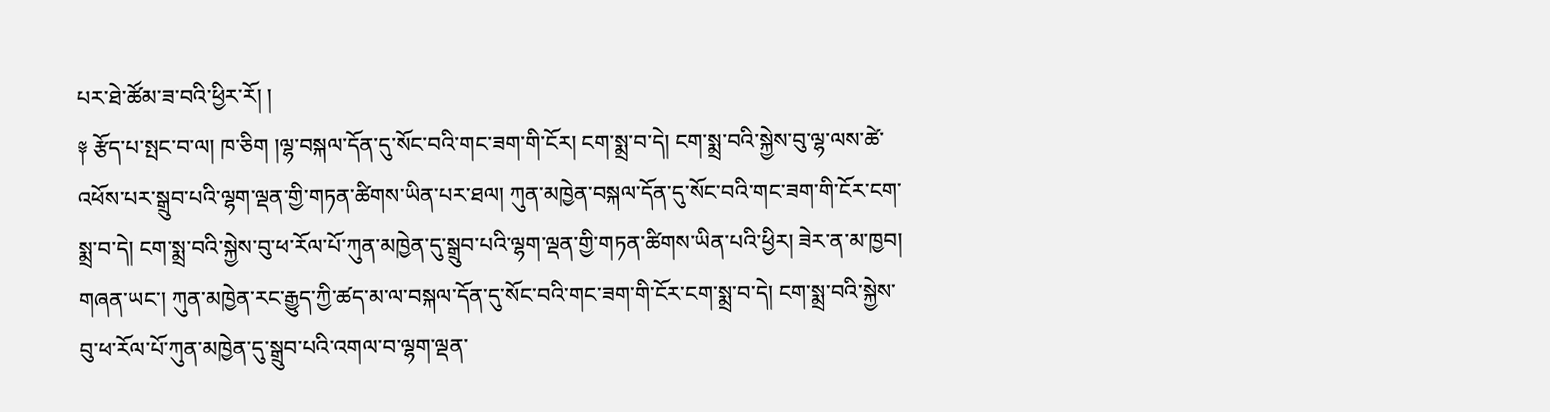པར་ཐེ་ཚོམ་ཟ་བའི་ཕྱིར་རོ། །
༈ རྩོད་པ་སྤང་བ་ལ། ཁ་ཅིག །ལྷ་བསྐལ་དོན་དུ་སོང་བའི་གང་ཟག་གི་ངོར། ངག་སྨྲ་བ་དེ། ངག་སྨྲ་བའི་སྐྱེས་བུ་ལྷ་ལས་ཚེ་འཕོས་པར་སྒྲུབ་པའི་ལྷག་ལྡན་གྱི་གཏན་ཚིགས་ཡིན་པར་ཐལ། ཀུན་མཁྱེན་བསྐལ་དོན་དུ་སོང་བའི་གང་ཟག་གི་ངོར་ངག་སྨྲ་བ་དེ། ངག་སྨྲ་བའི་སྐྱེས་བུ་ཕ་རོལ་པོ་ཀུན་མཁྱེན་དུ་སྒྲུབ་པའི་ལྷག་ལྡན་གྱི་གཏན་ཚིགས་ཡིན་པའི་ཕྱིར། ཟེར་ན་མ་ཁྱབ། གཞན་ཡང་། ཀུན་མཁྱེན་རང་རྒྱུད་ཀྱི་ཚད་མ་ལ་བསྐལ་དོན་དུ་སོང་བའི་གང་ཟག་གི་ངོར་ངག་སྨྲ་བ་དེ། ངག་སྨྲ་བའི་སྐྱེས་བུ་ཕ་རོལ་པོ་ཀུན་མཁྱེན་དུ་སྒྲུབ་པའི་འགལ་བ་ལྷག་ལྡན་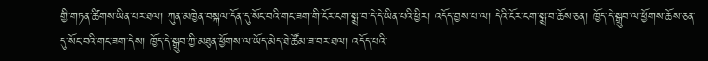གྱི་གཏན་ཚིགས་ཡིན་པར་ཐལ། ཀུན་མཁྱེན་བསྐལ་དོན་དུ་སོང་བའི་གང་ཟག་གི་ངོར་ངག་སྨྲ་བ་དེ་དེ་ཡིན་པའི་ཕྱིར། འདོད་བྱས་པ་ལ། དེའི་ངོར་ངག་སྨྲ་བ་ཆོས་ཅན། ཁྱོད་དེ་སྒྲུབ་ལ་ཕྱོགས་ཆོས་ཅན་དུ་སོང་བའི་གང་ཟག་དེས། ཁྱོད་དེ་སྒྲུབ་ཀྱི་མཐུན་ཕྱོགས་ལ་ཡོད་མེད་ཐེ་ཚོམ་ཟ་བར་ཐལ། འདོད་པའི་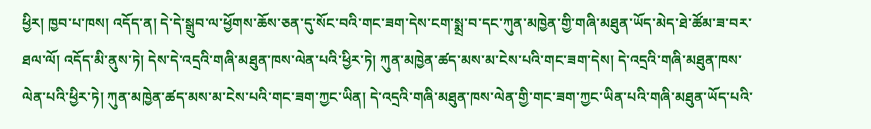ཕྱིར། ཁྱབ་པ་ཁས། འདོད་ན། དེ་དེ་སྒྲུབ་ལ་ཕྱོགས་ཆོས་ཅན་དུ་སོང་བའི་གང་ཟག་དེས་ངག་སྨྲ་བ་དང་ཀུན་མཁྱེན་གྱི་གཞི་མཐུན་ཡོད་མེད་ཐེ་ཚོམ་ཟ་བར་ཐལ་ལོ། འདོད་མི་ནུས་ཏེ། དེས་དེ་འདྲའི་གཞི་མཐུན་ཁས་ལེན་པའི་ཕྱིར་ཏེ། ཀུན་མཁྱེན་ཚད་མས་མ་ངེས་པའི་གང་ཟག་དེས། དེ་འདྲའི་གཞི་མཐུན་ཁས་ལེན་པའི་ཕྱིར་ཏེ། ཀུན་མཁྱེན་ཚད་མས་མ་ངེས་པའི་གང་ཟག་ཀྱང་ཡིན། དེ་འདྲའི་གཞི་མཐུན་ཁས་ལེན་གྱི་གང་ཟག་ཀྱང་ཡིན་པའི་གཞི་མཐུན་ཡོད་པའི་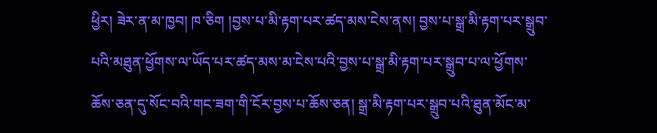ཕྱིར། ཟེར་ན་མ་ཁྱབ། ཁ་ཅིག །བྱས་པ་མི་རྟག་པར་ཚད་མས་ངེས་ནས། བྱས་པ་སྒྲ་མི་རྟག་པར་སྒྲུབ་པའི་མཐུན་ཕྱོགས་ལ་ཡོད་པར་ཚད་མས་མ་ངེས་པའི་བྱས་པ་སྒྲ་མི་རྟག་པར་སྒྲུབ་པ་ལ་ཕྱོགས་ཆོས་ཅན་དུ་སོང་བའི་གང་ཟག་གི་ངོར་བྱས་པ་ཆོས་ཅན། སྒྲ་མི་རྟག་པར་སྒྲུབ་པའི་ཐུན་མོང་མ་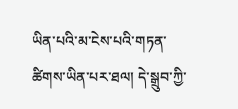ཡིན་པའི་མ་ངེས་པའི་གཏན་ཚིགས་ཡིན་པར་ཐལ། དེ་སྒྲུབ་ཀྱི་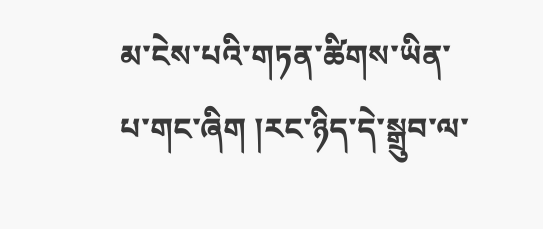མ་ངེས་པའི་གཏན་ཚིགས་ཡིན་པ་གང་ཞིག །རང་ཉིད་དེ་སྒྲུབ་ལ་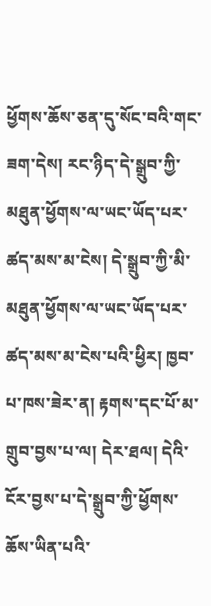ཕྱོགས་ཆོས་ཅན་དུ་སོང་བའི་གང་ཟག་དེས། རང་ཉིད་དེ་སྒྲུབ་ཀྱི་མཐུན་ཕྱོགས་ལ་ཡང་ཡོད་པར་ཚད་མས་མ་ངེས། དེ་སྒྲུབ་ཀྱི་མི་མཐུན་ཕྱོགས་ལ་ཡང་ཡོད་པར་ཚད་མས་མ་ངེས་པའི་ཕྱིར། ཁྱབ་པ་ཁས་ཟེར་ན། རྟགས་དང་པོ་མ་གྲུབ་བྱས་པ་ལ། དེར་ཐལ། དེའི་ངོར་བྱས་པ་དེ་སྒྲུབ་ཀྱི་ཕྱོགས་ཆོས་ཡིན་པའི་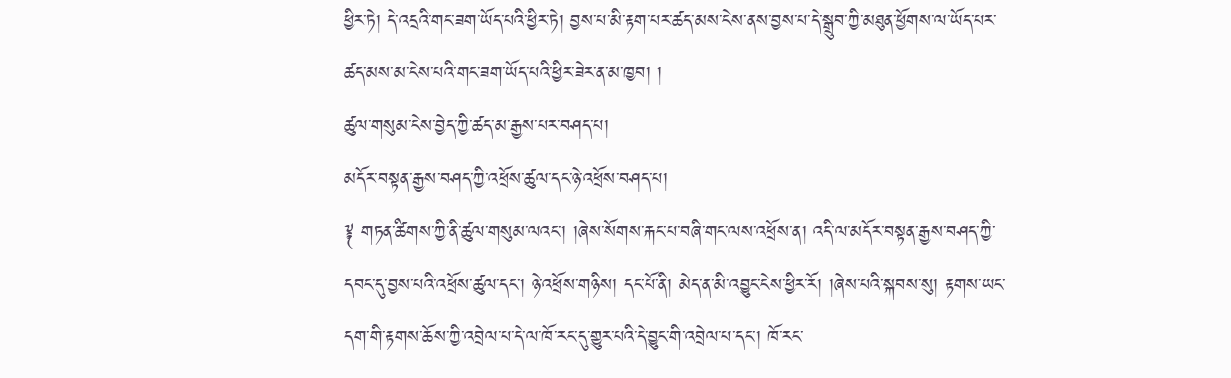ཕྱིར་ཏེ། དེ་འདྲའི་གང་ཟག་ཡོད་པའི་ཕྱིར་ཏེ། བྱས་པ་མི་རྟག་པར་ཚད་མས་ངེས་ནས་བྱས་པ་དེ་སྒྲུབ་ཀྱི་མཐུན་ཕྱོགས་ལ་ཡོད་པར་ཚད་མས་མ་ངེས་པའི་གང་ཟག་ཡོད་པའི་ཕྱིར་ཟེར་ན་མ་ཁྱབ། །
ཚུལ་གསུམ་ངེས་བྱེད་ཀྱི་ཚད་མ་རྒྱས་པར་བཤད་པ།
མདོར་བསྟན་རྒྱས་བཤད་ཀྱི་འཕྲོས་ཚུལ་དང་ཉེ་འཕྲོས་བཤད་པ།
༈ གཏན་ཚིགས་ཀྱི་ནི་ཚུལ་གསུམ་ལའང་། །ཞེས་སོགས་རྐང་པ་བཞི་གང་ལས་འཕྲོས་ན། འདི་ལ་མདོར་བསྟན་རྒྱས་བཤད་ཀྱི་དབང་དུ་བྱས་པའི་འཕྲོས་ཚུལ་དང་། ཉེ་འཕྲོས་གཉིས། དང་པོ་ནི། མེད་ན་མི་འབྱུང་ངེས་ཕྱིར་རོ། །ཞེས་པའི་སྐབས་སུ། རྟགས་ཡང་དག་གི་རྟགས་ཆོས་ཀྱི་འབྲེལ་པ་དེ་ལ་ཁོ་རང་དུ་གྱུར་པའི་དེ་བྱུང་གི་འབྲེལ་པ་དང་། ཁོ་རང་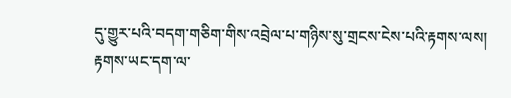དུ་གྱུར་པའི་བདག་གཅིག་གིས་འབྲེལ་པ་གཉིས་སུ་གྲངས་ངེས་པའི་རྟགས་ལས། རྟགས་ཡང་དག་ལ་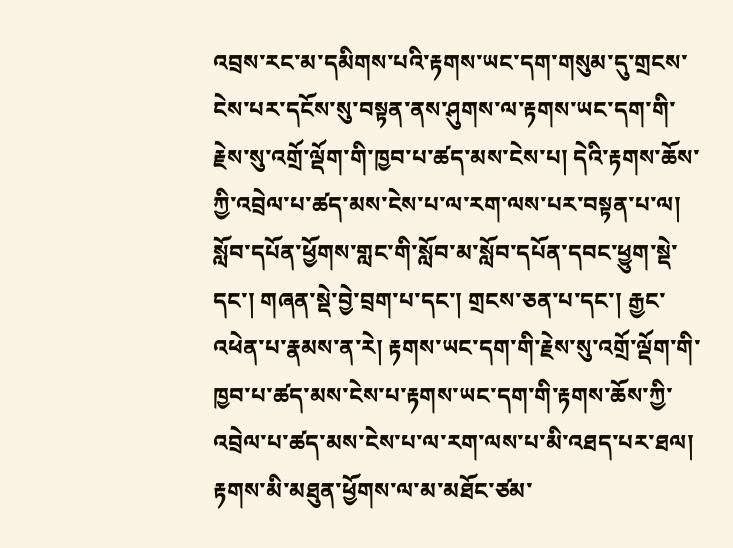འབྲས་རང་མ་དམིགས་པའི་རྟགས་ཡང་དག་གསུམ་དུ་གྲངས་ངེས་པར་དངོས་སུ་བསྟན་ནས་ཤུགས་ལ་རྟགས་ཡང་དག་གི་རྗེས་སུ་འགྲོ་ལྡོག་གི་ཁྱབ་པ་ཚད་མས་ངེས་པ། དེའི་རྟགས་ཆོས་ཀྱི་འབྲེལ་པ་ཚད་མས་ངེས་པ་ལ་རག་ལས་པར་བསྟན་པ་ལ། སློབ་དཔོན་ཕྱོགས་གླང་གི་སློབ་མ་སློབ་དཔོན་དབང་ཕྱུག་སྡེ་དང་། གཞན་སྡེ་བྱེ་བྲག་པ་དང་། གྲངས་ཅན་པ་དང་། རྒྱང་འཕེན་པ་རྣམས་ན་རེ། རྟགས་ཡང་དག་གི་རྗེས་སུ་འགྲོ་ལྡོག་གི་ཁྱབ་པ་ཚད་མས་ངེས་པ་རྟགས་ཡང་དག་གི་རྟགས་ཆོས་ཀྱི་འབྲེལ་པ་ཚད་མས་ངེས་པ་ལ་རག་ལས་པ་མི་འཐད་པར་ཐལ། རྟགས་མི་མཐུན་ཕྱོགས་ལ་མ་མཐོང་ཙམ་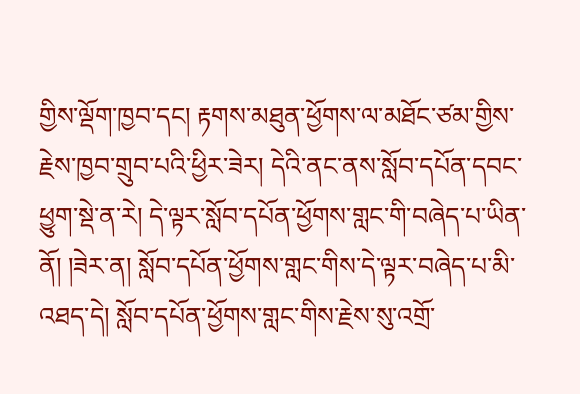གྱིས་ལྡོག་ཁྱབ་དང། རྟགས་མཐུན་ཕྱོགས་ལ་མཐོང་ཙམ་གྱིས་རྗེས་ཁྱབ་གྲུབ་པའི་ཕྱིར་ཟེར། དེའི་ནང་ནས་སློབ་དཔོན་དབང་ཕྱུག་སྡེ་ན་རེ། དེ་ལྟར་སློབ་དཔོན་ཕྱོགས་གླང་གི་བཞེད་པ་ཡིན་ནོ། །ཟེར་ན། སློབ་དཔོན་ཕྱོགས་གླང་གིས་དེ་ལྟར་བཞེད་པ་མི་འཐད་དེ། སློབ་དཔོན་ཕྱོགས་གླང་གིས་རྗེས་སུ་འགྲོ་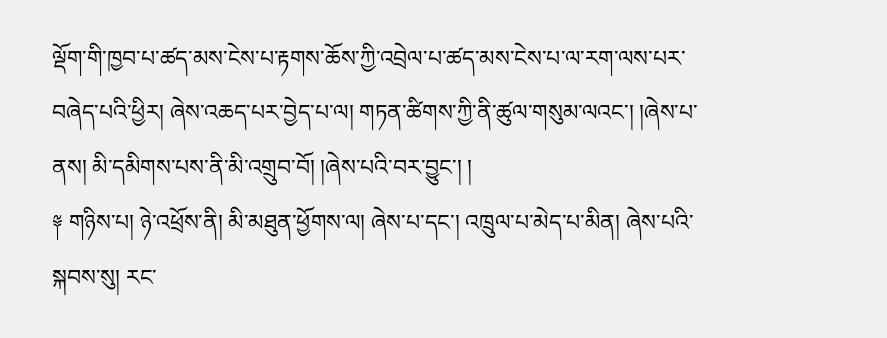ལྡོག་གི་ཁྱབ་པ་ཚད་མས་ངེས་པ་རྟགས་ཆོས་ཀྱི་འབྲེལ་པ་ཚད་མས་ངེས་པ་ལ་རག་ལས་པར་བཞེད་པའི་ཕྱིར། ཞེས་འཆད་པར་བྱེད་པ་ལ། གཏན་ཚིགས་ཀྱི་ནི་ཚུལ་གསུམ་ལའང་། །ཞེས་པ་ནས། མི་དམིགས་པས་ནི་མི་འགྲུབ་བོ། །ཞེས་པའི་བར་བྱུང་། །
༈ གཉིས་པ། ཉེ་འཕྲོས་ནི། མི་མཐུན་ཕྱོགས་ལ། ཞེས་པ་དང་། འཁྲུལ་པ་མེད་པ་མིན། ཞེས་པའི་སྐབས་སུ། རང་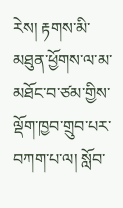རེས། རྟགས་མི་མཐུན་ཕྱོགས་ལ་མ་མཐོང་བ་ཙམ་གྱིས་ལྡོག་ཁྱབ་གྲུབ་པར་བཀག་པ་ལ། སློབ་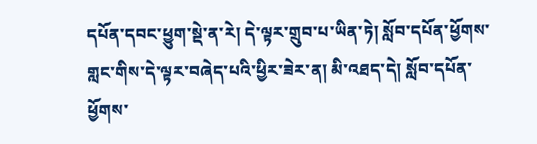དཔོན་དབང་ཕྱུག་སྡེ་ན་རེ། དེ་ལྟར་གྲུབ་པ་ཡིན་ཏེ། སློབ་དཔོན་ཕྱོགས་གླང་གིས་དེ་ལྟར་བཞེད་པའི་ཕྱིར་ཟེར་ན། མི་འཐད་དེ། སློབ་དཔོན་ཕྱོགས་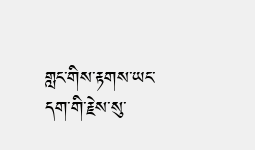གླང་གིས་རྟགས་ཡང་དག་གི་རྗེས་སུ་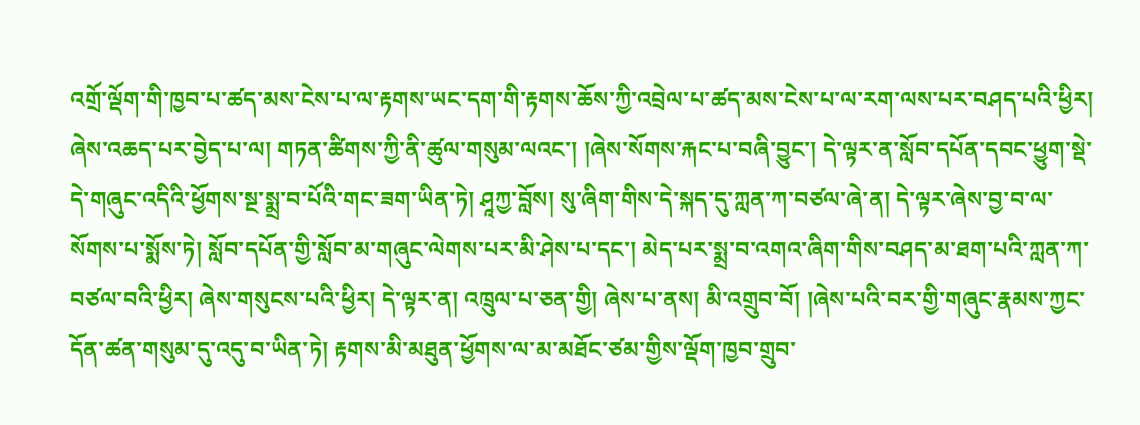འགྲོ་ལྡོག་གི་ཁྱབ་པ་ཚད་མས་ངེས་པ་ལ་རྟགས་ཡང་དག་གི་རྟགས་ཆོས་ཀྱི་འབྲེལ་པ་ཚད་མས་ངེས་པ་ལ་རག་ལས་པར་བཤད་པའི་ཕྱིར། ཞེས་འཆད་པར་བྱེད་པ་ལ། གཏན་ཚིགས་ཀྱི་ནི་ཚུལ་གསུམ་ལའང་། །ཞེས་སོགས་རྐང་པ་བཞི་བྱུང་། དེ་ལྟར་ན་སློབ་དཔོན་དབང་ཕྱུག་སྡེ་དེ་གཞུང་འདིའི་ཕྱོགས་སྔ་སྨྲ་བ་པོའི་གང་ཟག་ཡིན་ཏེ། ཤཱཀྱ་བློས། སུ་ཞིག་གིས་དེ་སྐད་དུ་ཀླན་ཀ་བཙལ་ཞེ་ན། དེ་ལྟར་ཞེས་བྱ་བ་ལ་སོགས་པ་སྨོས་ཏེ། སློབ་དཔོན་གྱི་སློབ་མ་གཞུང་ལེགས་པར་མི་ཤེས་པ་དང་། མེད་པར་སྨྲ་བ་འགའ་ཞིག་གིས་བཤད་མ་ཐག་པའི་ཀླན་ཀ་བཙལ་བའི་ཕྱིར། ཞེས་གསུངས་པའི་ཕྱིར། དེ་ལྟར་ན། འཁྲུལ་པ་ཅན་གྱི། ཞེས་པ་ནས། མི་འགྲུབ་བོ། །ཞེས་པའི་བར་གྱི་གཞུང་རྣམས་ཀྱང་དོན་ཚན་གསུམ་དུ་འདུ་བ་ཡིན་ཏེ། རྟགས་མི་མཐུན་ཕྱོགས་ལ་མ་མཐོང་ཙམ་གྱིས་ལྡོག་ཁྱབ་གྲུབ་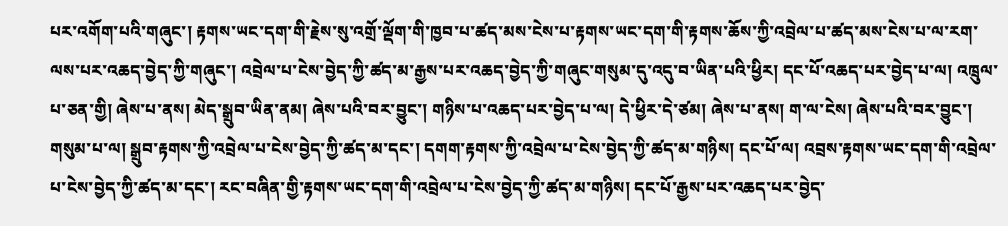པར་འགོག་པའི་གཞུང་། རྟགས་ཡང་དག་གི་རྗེས་སུ་འགྲོ་ལྡོག་གི་ཁྱབ་པ་ཚད་མས་ངེས་པ་རྟགས་ཡང་དག་གི་རྟགས་ཆོས་ཀྱི་འབྲེལ་པ་ཚད་མས་ངེས་པ་ལ་རག་ལས་པར་འཆད་བྱེད་ཀྱི་གཞུང་། འབྲེལ་པ་ངེས་བྱེད་ཀྱི་ཚད་མ་རྒྱས་པར་འཆད་བྱེད་ཀྱི་གཞུང་གསུམ་དུ་འདུ་བ་ཡིན་པའི་ཕྱིར། དང་པོ་འཆད་པར་བྱེད་པ་ལ། འཁྲུལ་པ་ཅན་གྱི། ཞེས་པ་ནས། མེད་སྒྲུབ་ཡིན་ནམ། ཞེས་པའི་བར་བྱུང་། གཉིས་པ་འཆད་པར་བྱེད་པ་ལ། དེ་ཕྱིར་དེ་ཙམ། ཞེས་པ་ནས། ག་ལ་ངེས། ཞེས་པའི་བར་བྱུང་། གསུམ་པ་ལ། སྒྲུབ་རྟགས་ཀྱི་འབྲེལ་པ་ངེས་བྱེད་ཀྱི་ཚད་མ་དང་། དགག་རྟགས་ཀྱི་འབྲེལ་པ་ངེས་བྱེད་ཀྱི་ཚད་མ་གཉིས། དང་པོ་ལ། འབྲས་རྟགས་ཡང་དག་གི་འབྲེལ་པ་ངེས་བྱེད་ཀྱི་ཚད་མ་དང་། རང་བཞིན་གྱི་རྟགས་ཡང་དག་གི་འབྲེལ་པ་ངེས་བྱེད་ཀྱི་ཚད་མ་གཉིས། དང་པོ་རྒྱས་པར་འཆད་པར་བྱེད་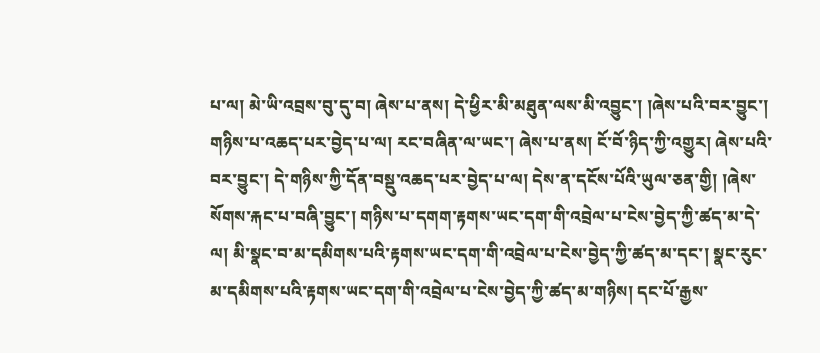པ་ལ། མེ་ཡི་འབྲས་བུ་དུ་བ། ཞེས་པ་ནས། དེ་ཕྱིར་མི་མཐུན་ལས་མི་འབྱུང་། །ཞེས་པའི་བར་བྱུང་། གཉིས་པ་འཆད་པར་བྱེད་པ་ལ། རང་བཞིན་ལ་ཡང་། ཞེས་པ་ནས། ངོ་བོ་ཉིད་ཀྱི་འགྱུར། ཞེས་པའི་བར་བྱུང་། དེ་གཉིས་ཀྱི་དོན་བསྡུ་འཆད་པར་བྱེད་པ་ལ། དེས་ན་དངོས་པོའི་ཡུལ་ཅན་གྱི། །ཞེས་སོགས་རྐང་པ་བཞི་བྱུང་། གཉིས་པ་དགག་རྟགས་ཡང་དག་གི་འབྲེལ་པ་ངེས་བྱེད་ཀྱི་ཚད་མ་དེ་ལ། མི་སྣང་བ་མ་དམིགས་པའི་རྟགས་ཡང་དག་གི་འབྲེལ་པ་ངེས་བྱེད་ཀྱི་ཚད་མ་དང་། སྣང་རུང་མ་དམིགས་པའི་རྟགས་ཡང་དག་གི་འབྲེལ་པ་ངེས་བྱེད་ཀྱི་ཚད་མ་གཉིས། དང་པོ་རྒྱས་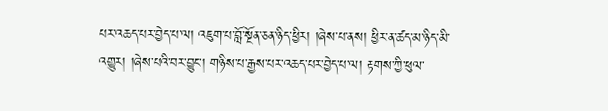པར་འཆད་པར་བྱེད་པ་ལ། འཇུག་པ་བློ་སྔོན་ཅན་ཉིད་ཕྱིར། །ཞེས་པ་ནས། ཕྱིར་ན་ཚད་མ་ཉིད་མི་འགྱུར། །ཞེས་པའི་བར་བྱུང་། གཉིས་པ་རྒྱས་པར་འཆད་པར་བྱེད་པ་ལ། རྟགས་ཀྱི་ཕུལ་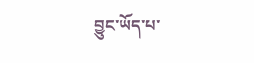བྱུང་ཡོད་པ་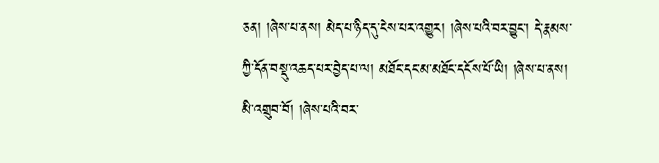ཅན། །ཞེས་པ་ནས། མེད་པ་ཉིད་དུ་ངེས་པར་འགྱུར། །ཞེས་པའི་བར་བྱུང་། དེ་རྣམས་ཀྱི་དོན་བསྡུ་འཆད་པར་བྱེད་པ་ལ། མཐོང་དང་མ་མཐོང་དངོས་པོ་ཡི། །ཞེས་པ་ནས། མི་འགྲུབ་བོ། །ཞེས་པའི་བར་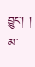བྱུང་། །
མ་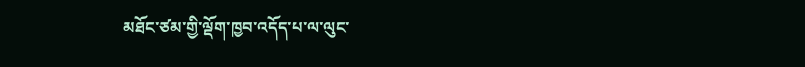མཐོང་ཙམ་གྱི་ལྡོག་ཁྱབ་འདོད་པ་ལ་ལུང་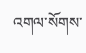འགལ་སོགས་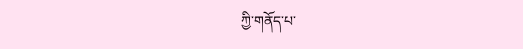ཀྱི་གནོད་པ་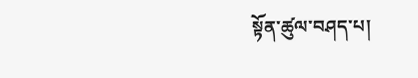སྟོན་ཚུལ་བཤད་པ།